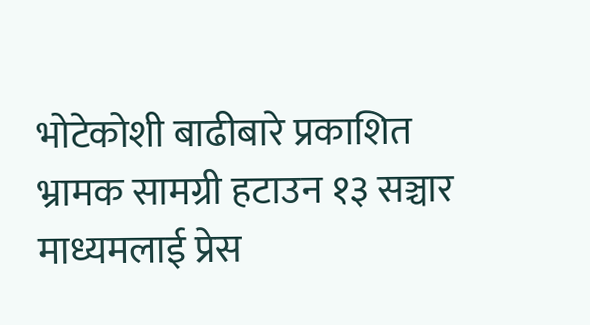भोटेकोशी बाढीबारे प्रकाशित भ्रामक सामग्री हटाउन १३ सञ्चार माध्यमलाई प्रेस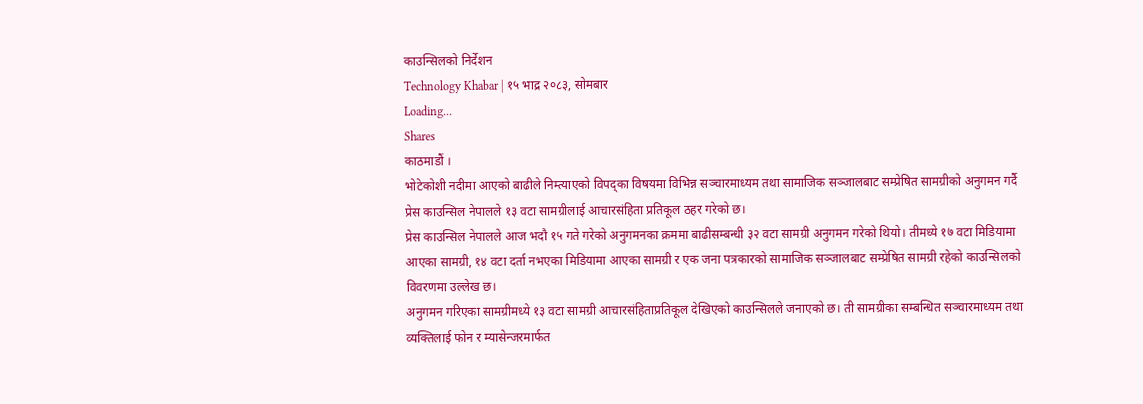काउन्सिलको निर्देशन
Technology Khabar | १५ भाद्र २०८३, सोमबार
Loading...
Shares
काठमाडौं ।
भोटेकोशी नदीमा आएको बाढीले निम्त्याएको विपद्का विषयमा विभिन्न सञ्चारमाध्यम तथा सामाजिक सञ्जालबाट सम्प्रेषित सामग्रीको अनुगमन गर्दै प्रेस काउन्सिल नेपालले १३ वटा सामग्रीलाई आचारसंहिता प्रतिकूल ठहर गरेको छ।
प्रेस काउन्सिल नेपालले आज भदौ १५ गते गरेको अनुगमनका क्रममा बाढीसम्बन्धी ३२ वटा सामग्री अनुगमन गरेको थियो। तीमध्ये १७ वटा मिडियामा आएका सामग्री, १४ वटा दर्ता नभएका मिडियामा आएका सामग्री र एक जना पत्रकारको सामाजिक सञ्जालबाट सम्प्रेषित सामग्री रहेको काउन्सिलको विवरणमा उल्लेख छ।
अनुगमन गरिएका सामग्रीमध्ये १३ वटा सामग्री आचारसंहिताप्रतिकूल देखिएको काउन्सिलले जनाएको छ। ती सामग्रीका सम्बन्धित सञ्चारमाध्यम तथा व्यक्तिलाई फोन र म्यासेन्जरमार्फत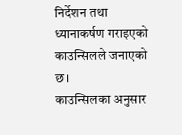निर्देशन तथा ध्यानाकर्षण गराइएको काउन्सिलले जनाएको छ।
काउन्सिलका अनुसार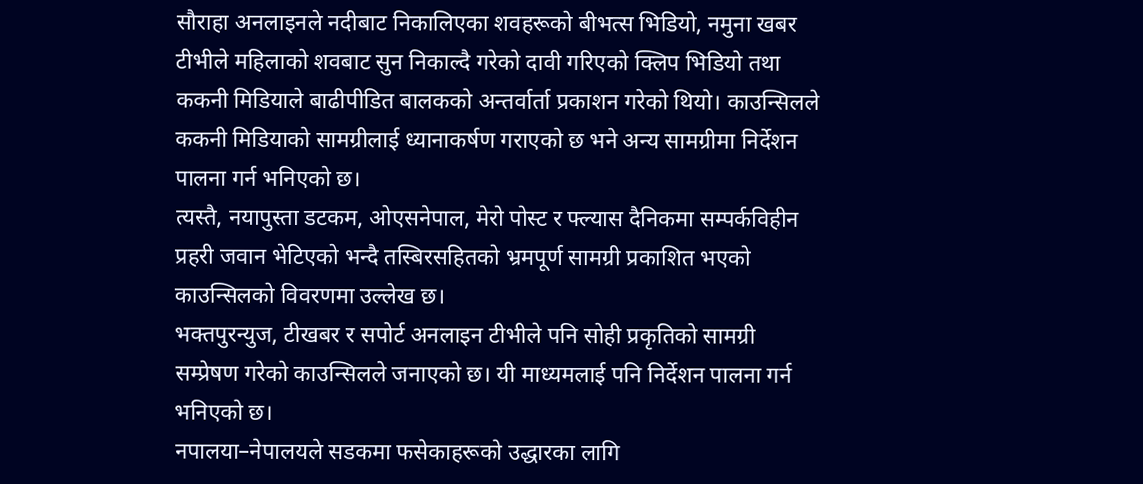सौराहा अनलाइनले नदीबाट निकालिएका शवहरूको बीभत्स भिडियो, नमुना खबर टीभीले महिलाको शवबाट सुन निकाल्दै गरेको दावी गरिएको क्लिप भिडियो तथा ककनी मिडियाले बाढीपीडित बालकको अन्तर्वार्ता प्रकाशन गरेको थियो। काउन्सिलले ककनी मिडियाको सामग्रीलाई ध्यानाकर्षण गराएको छ भने अन्य सामग्रीमा निर्देशन पालना गर्न भनिएको छ।
त्यस्तै, नयापुस्ता डटकम, ओएसनेपाल, मेरो पोस्ट र फ्ल्यास दैनिकमा सम्पर्कविहीन प्रहरी जवान भेटिएको भन्दै तस्बिरसहितको भ्रमपूर्ण सामग्री प्रकाशित भएको काउन्सिलको विवरणमा उल्लेख छ।
भक्तपुरन्युज, टीखबर र सपोर्ट अनलाइन टीभीले पनि सोही प्रकृतिको सामग्री सम्प्रेषण गरेको काउन्सिलले जनाएको छ। यी माध्यमलाई पनि निर्देशन पालना गर्न भनिएको छ।
नपालया–नेपालयले सडकमा फसेकाहरूको उद्धारका लागि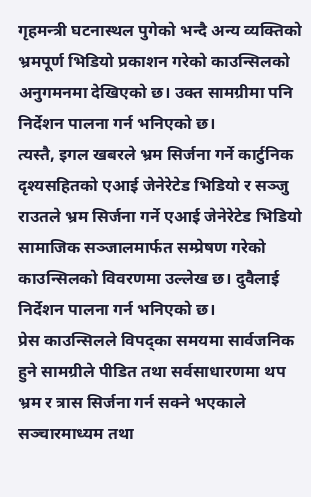गृहमन्त्री घटनास्थल पुगेको भन्दै अन्य व्यक्तिको भ्रमपूर्ण भिडियो प्रकाशन गरेको काउन्सिलको अनुगमनमा देखिएको छ। उक्त सामग्रीमा पनि निर्देशन पालना गर्न भनिएको छ।
त्यस्तै, इगल खबरले भ्रम सिर्जना गर्ने कार्टुनिक दृश्यसहितको एआई जेनेरेटेड भिडियो र सञ्जु राउतले भ्रम सिर्जना गर्ने एआई जेनेरेटेड भिडियो सामाजिक सञ्जालमार्फत सम्प्रेषण गरेको काउन्सिलको विवरणमा उल्लेख छ। दुवैलाई निर्देशन पालना गर्न भनिएको छ।
प्रेस काउन्सिलले विपद्का समयमा सार्वजनिक हुने सामग्रीले पीडित तथा सर्वसाधारणमा थप भ्रम र त्रास सिर्जना गर्न सक्ने भएकाले सञ्चारमाध्यम तथा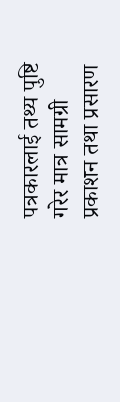पत्रकारलाई तथ्य पुष्टि गरेर मात्र सामग्री प्रकाशन तथा प्रसारण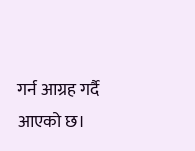गर्न आग्रह गर्दै आएको छ।